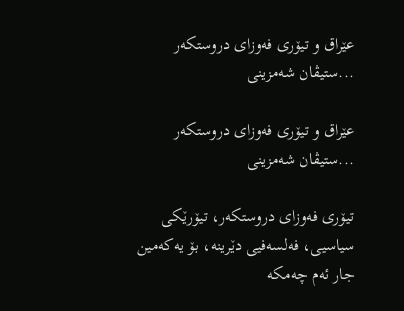عێراق و تیۆری فه‌وزای دروستكه‌ر ...ستیڤان شه‌مزینی

عێراق و تیۆری فه‌وزای دروستكه‌ر ...ستیڤان شه‌مزینی

تیۆری فه‌وزای دروستكه‌ر، تیۆرێكی سیاسیی، فه‌لسه‌فیی دێرینه‌، بۆ یه‌كه‌مین جار ئه‌م چه‌مكه‌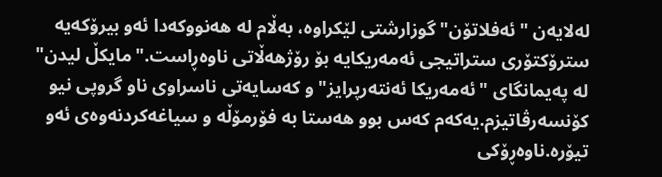له‌لایه‌ن "ئه‌فلاتۆن" گوزارشتی لێكراوه‌، به‌ڵام له‌ هه‌نووكه‌دا ئه‌و بیرۆكه‌یه‌ سترۆكتۆری ستراتیجی ئه‌مه‌ریكایه‌ بۆ رۆژهه‌ڵاتی ناوه‌ڕاست."مایكڵ لیدن" له‌ په‌یمانگای "ئه‌مه‌ریكا ئه‌نته‌رپرایز" و كه‌سایه‌تی ناسراوی ناو گروپی نیو كۆنسه‌رڤاتیزم.یه‌كه‌م كه‌س بوو هه‌ستا به‌ فۆرمۆڵه‌ و سیاغه‌كردنه‌وه‌ی ئه‌و تیۆره‌.ناوه‌ڕۆكی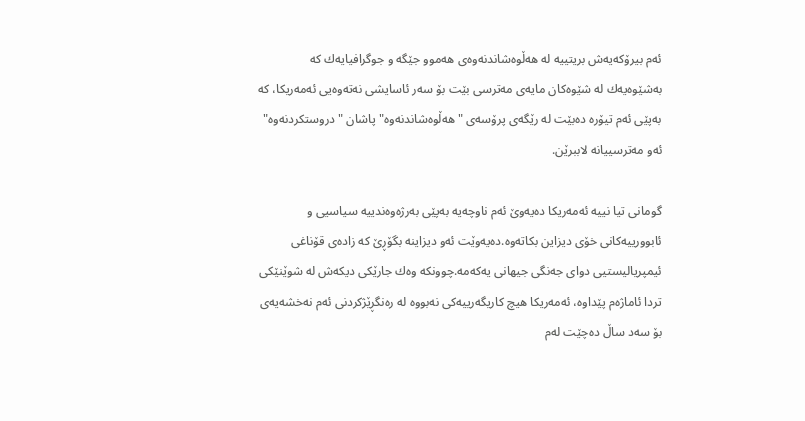ئه‌م بیرۆكه‌یه‌ش بریتییه‌ له‌ هه‌ڵوه‌شاندنه‌وه‌ی هه‌موو جێگه‌ و جوگرافیایه‌ك كه‌ به‌شێوه‌یه‌ك له‌ شێوه‌كان مایه‌ی مه‌ترسی بێت بۆ سه‌ر ئاسایشی نه‌ته‌وه‌یی ئه‌مه‌ریكا، كه‌ به‌پێی ئه‌م تیۆره‌ ده‌بێت له‌ رێگه‌ی پرۆسه‌ی "هه‌ڵوه‌شاندنه‌وه‌" پاشان "دروستكردنه‌وه‌" ئه‌و مه‌ترسییانه‌ لاببرێن.

گومانی تیا نییه‌ ئه‌مه‌ریكا ده‌یه‌وێ ئه‌م ناوچه‌یه‌ به‌پێی به‌رژه‌وه‌ندییه‌ سیاسیی و ئابوورییه‌كانی خۆی دیزاین بكاته‌وه‌.ده‌یه‌وێت ئه‌و دیزاینه‌ بگۆڕێ كه‌ زاده‌ی قۆناغی ئیمپریالیستیی دوای جه‌نگی جیهانی یه‌كه‌مه‌.چوونكه‌ وه‌ك جارێكی دیكه‌ش له‌ شوێنێكی تردا ئاماژه‌م پێداوه‌، ئه‌مه‌ریكا هیچ كاریگه‌رییه‌كی نه‌بووه‌ له‌ ره‌نگڕێژكردنی ئه‌م نه‌خشه‌یه‌ی بۆ سه‌د ساڵ ده‌چێت له‌م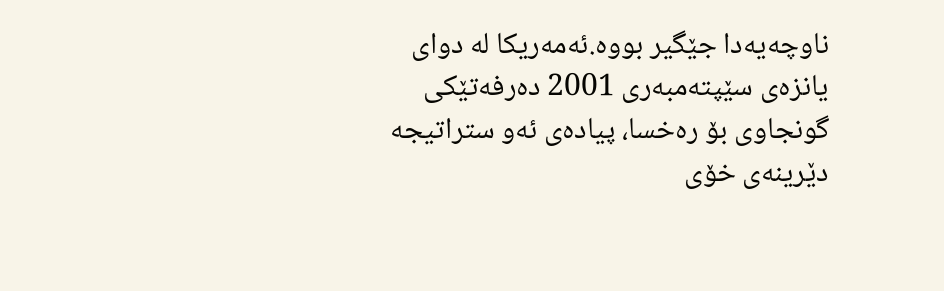ناوچه‌یه‌دا جێگیر بووه‌.ئه‌مه‌ریكا له‌ دوای یانزه‌ی سێپته‌مبه‌ری 2001 ده‌رفه‌تێكی گونجاوی بۆ ره‌خسا، پیاده‌ی ئه‌و ستراتیجه‌ دێرینه‌ی خۆی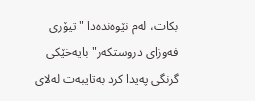بكات، له‌م نێوه‌نده‌دا "تیۆری فه‌وزای دروستكه‌ر" بایه‌خێكی گرنگی په‌یدا كرد به‌تایبه‌ت له‌لای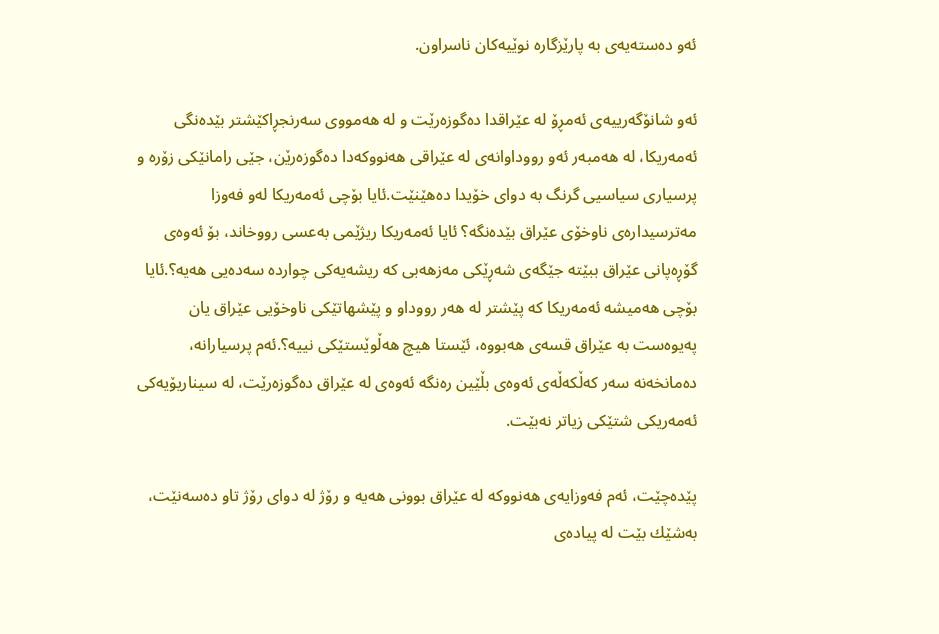ئه‌و ده‌سته‌یه‌ی به‌ پارێزگاره‌ نوێیه‌كان ناسراون.

ئه‌و شانۆگه‌رییه‌ی ئه‌مڕۆ له‌ عێراقدا ده‌گوزه‌رێت و له‌ هه‌مووی سه‌رنجڕاكێشتر بێده‌نگی ئه‌مه‌ریكا، له‌ هه‌مبه‌ر ئه‌و رووداوانه‌ی له‌ عێراقی هه‌نووكه‌دا ده‌گوزه‌رێن، جێی رامانێكی زۆره‌ و پرسیاری سیاسیی گرنگ به‌ دوای خۆیدا ده‌هێنێت.ئایا بۆچی ئه‌مه‌ریكا له‌و فه‌وزا مه‌ترسیداره‌ی ناوخۆی عێراق بێده‌نگه‌؟ ئایا ئه‌مه‌ریكا ریژێمی به‌عسی رووخاند، بۆ ئه‌وه‌ی گۆڕه‌پانی عێراق ببێته‌ جێگه‌ی شه‌ڕێكی مه‌زهه‌بی كه‌ ریشه‌یه‌كی چوارده‌ سه‌ده‌یی هه‌یه‌؟.ئایا بۆچی هه‌میشه‌ ئه‌مه‌ریكا كه‌ پێشتر له‌ هه‌ر رووداو و پێشهاتێكی ناوخۆیی عێراق یان په‌یوه‌ست به‌ عێراق قسه‌ی هه‌بووه‌، ئێستا هیچ هه‌ڵوێستێكی نییه‌؟.ئه‌م پرسیارانه‌، ده‌مانخه‌نه‌ سه‌ر كه‌ڵكه‌ڵه‌ی ئه‌وه‌ی بڵێین ره‌نگه‌ ئه‌وه‌ی له‌ عێراق ده‌گوزه‌رێت، له‌ سیناریۆیه‌كی ئه‌مه‌ریكی شتێكی زیاتر نه‌بێت.

پێده‌چێت، ئه‌م فه‌وزایه‌ی هه‌نووكه‌ له‌ عێراق بوونی هه‌یه‌ و رۆژ له‌ دوای رۆژ تاو ده‌سه‌نێت، به‌شێك بێت له‌ پیاده‌ی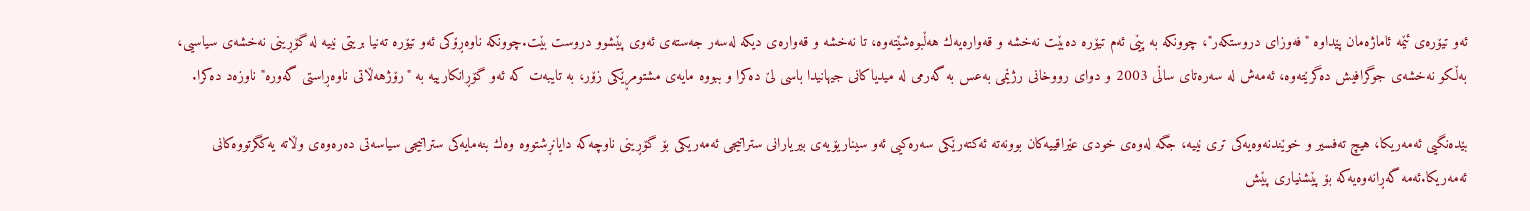ئه‌و تیۆره‌ی ئێمه‌ ئاماژه‌مان پێداوه‌ "فه‌وزای دروستكه‌ر"، چوونكه‌ به‌ پێی ئه‌م تیۆره‌ ده‌بێت نه‌خشه‌ و قه‌واره‌یه‌ك هه‌ڵبوه‌شێته‌وه‌، تا نه‌خشه‌ و قه‌واره‌ی دیكه‌ له‌سه‌ر جه‌سته‌ی ئه‌وی پێشوو دروست بێت.چوونكه‌ ناوه‌ڕۆكی ئه‌و تیۆره‌ ته‌نیا بریتی نییه‌ له‌ گۆڕینی نه‌خشه‌ی سیاسیی، به‌ڵكو نه‌خشه‌ی جوگرافیش ده‌گرێته‌وه‌، ئه‌مه‌ش له‌ سه‌ره‌تای ساڵی 2003 و دوای رووخانی رژێمی به‌عس به‌ گه‌رمی له‌ میدیاكانی جیهانیدا باسی لێ ده‌كرا و ببووه‌ مایه‌ی مشتومڕێكی زۆر، به‌ تایبه‌ت كه‌ ئه‌و گۆڕانكارییه‌ به‌ "رۆژهه‌ڵاتی ناوه‌ڕاستی گه‌وره‌" ناوزه‌د ده‌كرا.

بێده‌نگیی ئه‌مه‌ریكا، هیچ ته‌فسیر و خوێندنه‌وه‌یه‌كی تری نییه‌، جگه‌ له‌وه‌ی خودی عێراقییه‌كان بوونه‌ته‌ ئه‌كته‌رێكی سه‌ره‌كیی ئه‌و سیناریۆیه‌ی بیریارانی ستراتیجی ئه‌مه‌ریكی بۆ گۆڕینی ناوچه‌كه‌ دایانڕشتووه‌ وه‌ك بنه‌مایه‌كی ستراتیجی سیاسه‌تی ده‌ره‌وه‌ی وڵاته‌ یه‌كگرتووه‌كانی ئه‌مه‌ریكا.ئه‌مه‌ گه‌ڕانه‌وه‌یه‌كه‌ بۆ پێشنیاری پێش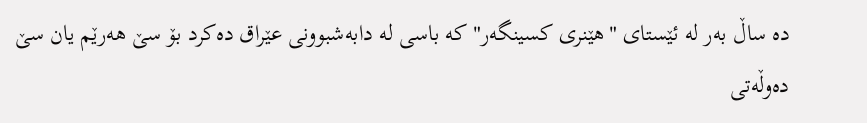ده‌ ساڵ به‌ر له‌ ئێستای "هێنری كسینگه‌ر" كه‌ باسی له‌ دابه‌شبوونی عێراق ده‌كرد بۆ سێ هه‌رێم یان سێ ده‌وڵه‌تی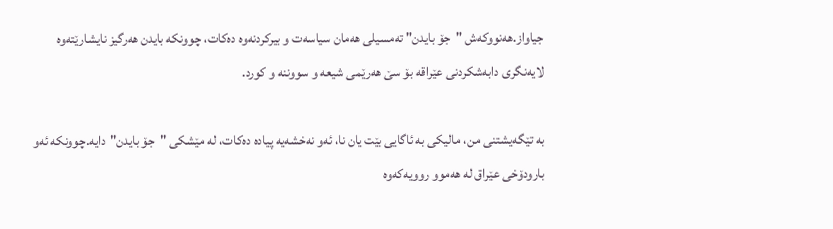جیاواز.هه‌نووكه‌ش "جۆ بایدن" ته‌مسیلی هه‌مان سیاسه‌ت و بیركردنه‌وه‌ ده‌كات، چوونكه‌ بایدن هه‌رگیز نایشارێته‌وه‌ لایه‌نگری دابه‌شكردنی عێراقه‌ بۆ سێ هه‌رێمی شیعه‌ و سووننه‌ و كورد.

به‌ تێگه‌یشتنی من، مالیكی به‌ ئاگایی بێت یان نا، ئه‌و نه‌خشه‌یه‌ پیاده‌ ده‌كات، له‌ مێشكی "جۆ بایدن"دایه‌.چوونكه‌ ئه‌و بارودۆخی عێراق له‌ هه‌موو روویه‌كه‌وه‌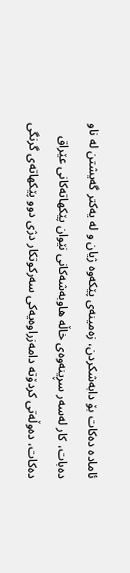ئاماده‌ ده‌كات بۆ دابه‌شكردن، زه‌مینه‌ی پێكه‌وه‌ ژیان و له‌ یه‌كتر گه‌یشتن له‌ ناو ده‌بات، كار له‌سه‌ر سڕینه‌وه‌ی خاڵه‌ هاوبه‌شه‌كانی نێوان پێكهاته‌كانی عێراق ده‌كات، ده‌وڵه‌تی كردۆته‌ دامه‌زراوه‌یه‌كی سه‌ركوتكار دژی دوو پێكهاته‌ی گرنگی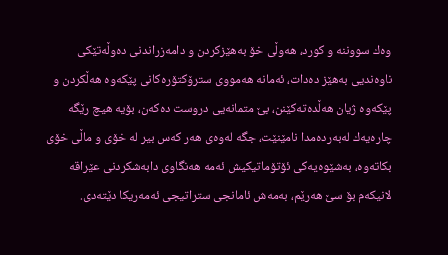وه‌ك سووننه‌ و كورد، هه‌وڵی خۆ به‌هێزكردن و دامه‌زراندنی ده‌وڵه‌تێكی ناوه‌ندیی به‌هێز ده‌دات، ئه‌مانه‌ هه‌مووی سترۆكتۆره‌كانی پێكه‌وه‌ هه‌ڵكردن و پێكه‌وه‌ ژیان هه‌ڵده‌ته‌كێنن، بێ متمانه‌یی دروست ده‌كه‌ن، بۆیه‌ هیچ رێگه‌ چاره‌یه‌ك له‌به‌رده‌مدا نامێنێت، جگه‌ له‌وه‌ی هه‌ر كه‌س بیر له‌ خۆی و ماڵی خۆی بكاته‌وه‌، به‌شێوه‌یه‌كی ئۆتۆماتیكیش ئه‌مه‌ هه‌نگاوی دابه‌شكردنی عێراقه‌ لانیكه‌م بۆ سێ هه‌رێم، به‌مه‌ش ئامانجی ستراتیجی ئه‌مه‌ریكا دێته‌دی.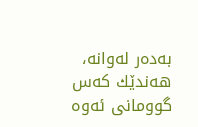به‌ده‌ر له‌وانه‌، هه‌ندێك كه‌س گوومانی ئه‌وه‌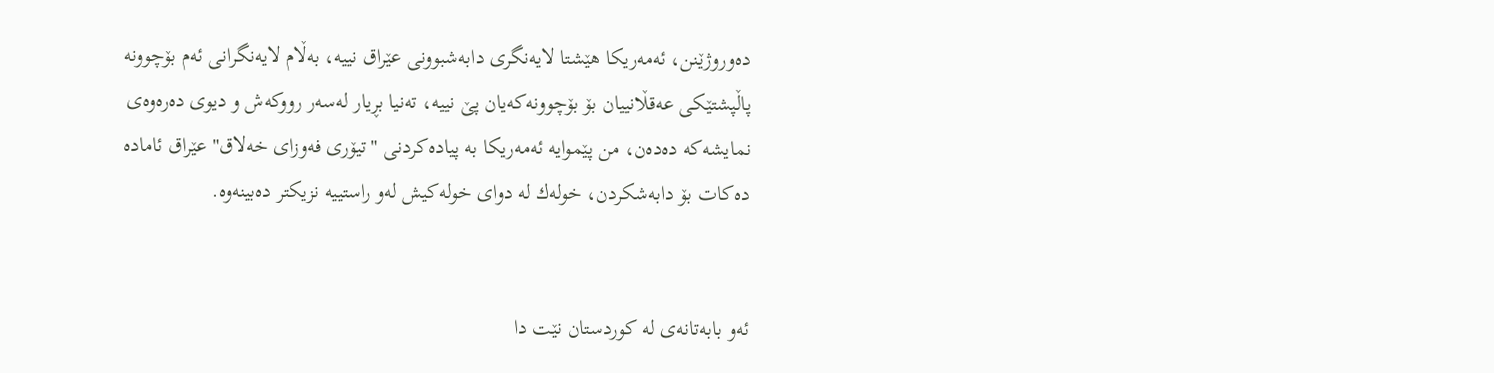ده‌وروژێنن، ئه‌مه‌ریكا هێشتا لایه‌نگری دابه‌شبوونی عێراق نییه‌، به‌ڵام لایه‌نگرانی ئه‌م بۆچوونه‌ پاڵپشتێكی عه‌قڵانییان بۆ بۆچوونه‌كه‌یان پێ نییه‌، ته‌نیا بڕیار له‌سه‌ر رووكه‌ش و دیوی ده‌ره‌وه‌ی نمایشه‌كه‌ ده‌ده‌ن، من پێموایه‌ ئه‌مه‌ریكا به‌ پیاده‌كردنی "تیۆری فه‌وزای خه‌لاق" عێراق ئاماده‌ ده‌كات بۆ دابه‌شكردن، خوله‌ك له‌ دوای خوله‌كیش له‌و راستییه‌ نزیكتر ده‌بینه‌وه‌.


ئه‌و بابه‌تانه‌ی له‌ کوردستان نێت دا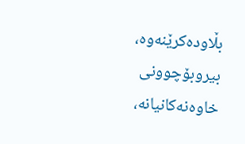بڵاوده‌کرێنه‌وه‌، بیروبۆچوونی خاوه‌نه‌کانیانه‌،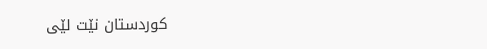کوردستان نێت لێی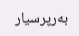به‌رپرسیار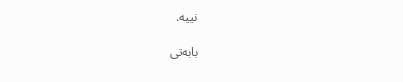نییه‌.

بابەتی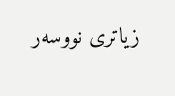زیاتری نووسەر